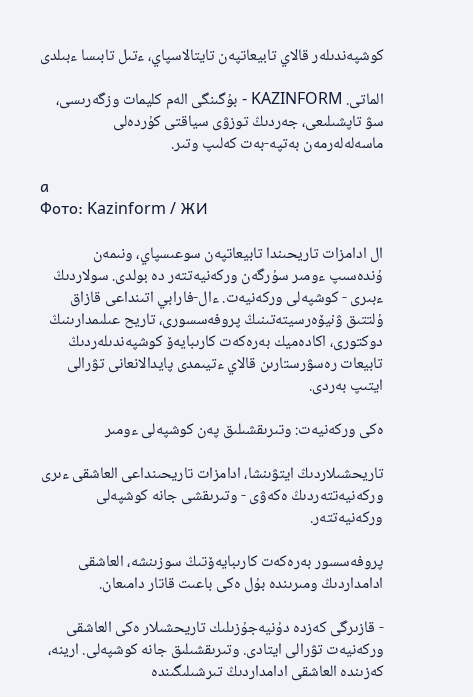كوشپەندىلەر قالاي تابيعاتپەن تايتالاسپاي، ءتىل تابىسا ءبىلدى

الماتى. KAZINFORM - بۇگىنگى الەم كليمات وزگەرىسى، سۋ تاپشىلىعى، جەردىڭ توزۋى سياقتى كۇردەلى ماسەلەلەرمەن بەتپە-بەت كەلىپ وتىر.

а
Фото: Kazinform / ЖИ

ال ادامزات تاريحىندا تابيعاتپەن سوعىسپاي، ونىمەن ۇندەسىپ ءومىر سۇرگەن وركەنيەتتەر دە بولدى. سولاردىڭ ءبىرى - كوشپەلى وركەنيەت. ءال-فارابي اتىنداعى قازاق ۇلتتىق ۋنيۆەرسيتەتىنىڭ پروفەسسورى، تاريح عىلىمدارىنىڭ دوكتورى، اكادەميك بەرەكەت كارىبايەۆ كوشپەندىلەردىڭ تابيعات رەسۋرستارىن قالاي ءتيىمدى پايدالانعانى تۋرالى ايتىپ بەردى.

ەكى وركەنيەت: وتىرىقشىلىق پەن كوشپەلى ءومىر

تاريحشىلاردىڭ ايتۋىنشا، ادامزات تاريحىنداعى العاشقى ءىرى وركەنيەتتەردىڭ ەكەۋى - وتىرىقشى جانە كوشپەلى وركەنيەتتەر.

پروفەسسور بەرەكەت كارىبايەۆتىڭ سوزىنشە، العاشقى ادامداردىڭ ومىرىندە بۇل ەكى باعىت قاتار دامىعان.

- قازىرگى كەزدە دۇنيەجۇزىلىك تاريحشىلار ەكى العاشقى وركەنيەت تۋرالى ايتادى. وتىرىقشىلىق جانە كوشپەلى. ارينە، كەزىندە العاشقى ادامداردىڭ تىرشىلىگىندە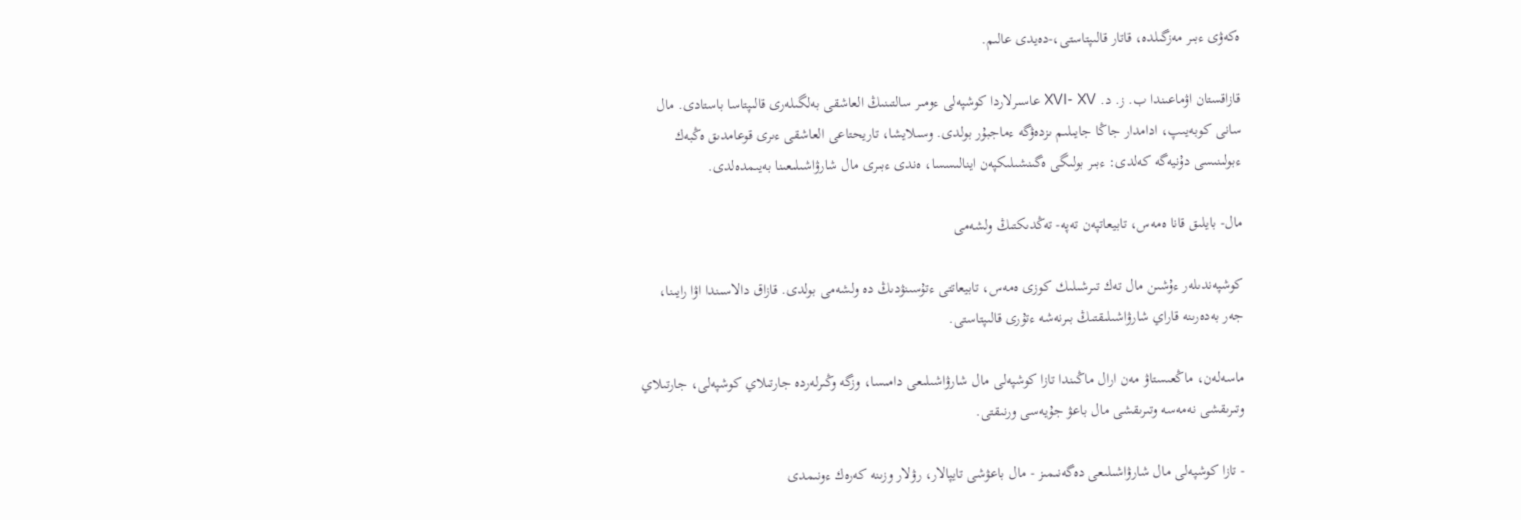ەكەۋى ءبىر مەزگىلدە، قاتار قالىپتاستى،-دەيدى عالىم.

قازاقستان اۋماعىندا ب. ز. د. XVI- XV عاسىرلاردا كوشپەلى ءومىر سالتىنىڭ العاشقى بەلگىلەرى قالىپتاسا باستادى. مال سانى كوبەيىپ، ادامدار جاڭا جايىلىم ىزدەۋگە ءماجبۇر بولدى. وسىلايشا، تاريحتاعى العاشقى ءىرى قوعامدىق ەڭبەك ءبولىنىسى دۇنيەگە كەلدى: ءبىر بولىگى ەگىنشىلىكپەن اينالىسسا، ەندى ءبىرى مال شارۋاشىلىعىنا بەيىمدەلدى.

مال- بايلىق قانا ەمەس، تابيعاتپەن تەپە- تەڭدىكتىڭ ولشەمى

كوشپەندىلەر ءۇشىن مال تەك تىرشىلىك كوزى ەمەس، تابيعاتتى ءتۇسىنۋدىڭ دە ولشەمى بولدى. قازاق دالاسىندا اۋا رايىنا، جەر بەدەرىنە قاراي شارۋاشىلىقتىڭ بىرنەشە ءتۇرى قالىپتاستى.

ماسەلەن، ماڭعىستاۋ مەن ارال ماڭىندا تازا كوشپەلى مال شارۋاشىلىعى دامىسا، وزگە وڭىرلەردە جارتىلاي كوشپەلى، جارتىلاي وتىرىقشى نەمەسە وتىرىقشى مال باعۋ جۇيەسى ورنىقتى.

- تازا كوشپەلى مال شارۋاشىلىعى دەگەنىمىز - مال باعۋشى تايپالار، رۋلار وزىنە كەرەك ءونىمدى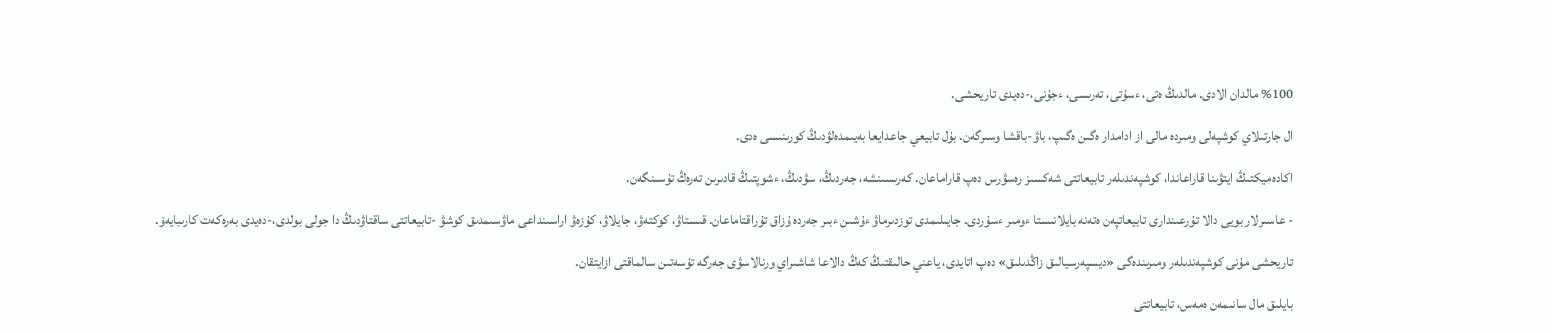%100 مالدان الادى. مالدىڭ ەتى، ءسۇتى، تەرىسى، ءجۇنى،-دەيدى تاريحشى.

ال جارتىلاي كوشپەلى ومىردە مالى از ادامدار ەگىن ەگىپ، باۋ-باقشا وسىرگەن. بۇل تابيعي جاعدايعا بەيىمدەلۋدىڭ كورىنىسى ەدى.

اكادەميكتىڭ ايتۋىنا قاراعاندا، كوشپەندىلەر تابيعاتتى شەكسىز رەسۋرس دەپ قاراماعان. كەرىسىنشە، جەردىڭ، سۋدىڭ، ءشوپتىڭ قادىرىن تەرەڭ تۇسىنگەن.

- عاسىرلار بويى دالا تۇرعىندارى تابيعاتپەن ەتەنە بايلانىستا ءومىر ءسۇردى. جايىلىمدى توزدىرماۋ ءۇشىن ءبىر جەردە ۇزاق تۇراقتاماعان. قىستاۋ، كوكتەۋ، جايلاۋ، كۇزەۋ اراسىنداعى ماۋسىمدىق كوشۋ -تابيعاتتى ساقتاۋدىڭ دا جولى بولدى،-دەيدى بەرەكەت كارىبايەۆ.

تاريحشى مۇنى كوشپەندىلەر ومىرىندەگى «ديسپەرسيالىق زاڭدىلىق» دەپ اتايدى، ياعني حالىقتىڭ كەڭ دالاعا شاشىراي ورنالاسۋى جەرگە تۇسەتىن سالماقتى ازايتقان.

بايلىق مال سانىمەن ەمەس، تابيعاتتى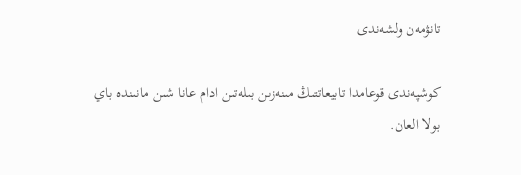تانۋمەن ولشەندى

كوشپەندى قوعامدا تابيعاتتىڭ مىنەزىن بىلەتىن ادام عانا شىن مانىندە باي بولا العان.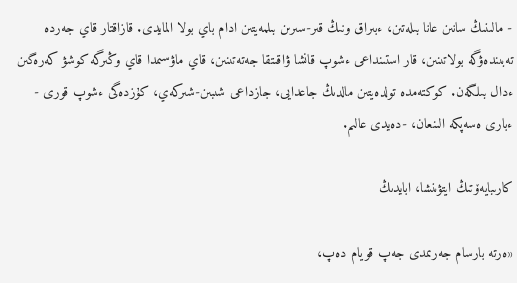- مالىنىڭ سانىن عانا بىلەتىن، ءبىراق ونىڭ قىر-سىرىن بىلمەيتىن ادام باي بولا المايدى. قازاقتار قاي جەردە تەبىندەۋگە بولاتىنىن، قار استىنداعى ءشوپ قانشا ۋاقىتقا جەتەتىنىن، قاي ماۋسىمدا قاي وڭىرگە كوشۋ كەرەگىن ءدال بىلگەن. كوكتەمدە تولدەيتىن مالدىڭ جاعدايى، جازداعى شىبىن-شىركەي، كۇزدەگى ءشوپ قورى - ءبارى ەسەپكە الىنعان، -دەيدى عالىم.

كارىبايەۆتىڭ ايتۋىنشا، ابايدىڭ

«ەرتە بارسام جەرىمدى جەپ قويام دەپ،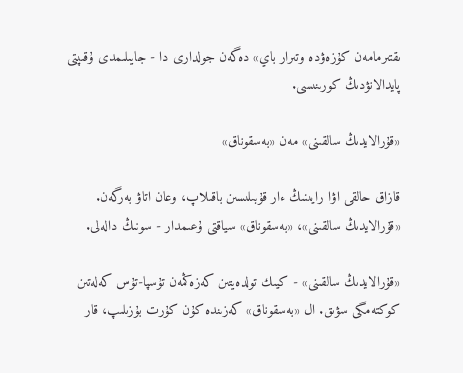ىقتىرمامەن كۇزەۋدە وتىرار باي» دەگەن جولدارى دا - جايىلىمدى ۇقىپتى پايدالانۋدىڭ كورىنىسى.

«قۇرالايدىڭ سالقىنى» مەن «بەسقوناق»

قازاق حالقى اۋا رايىنىڭ ءار قۇبىلىسىن باقىلاپ، وعان اتاۋ بەرگەن. «قۇرالايدىڭ سالقىنى»، «بەسقوناق» سياقتى ۇعىمدار - سونىڭ دالەلى.

«قۇرالايدىڭ سالقىنى» - كيىك تولدەيتىن كەزەڭمەن تۇسپا-تۇس كەلەتىن كوكتەمگى سۋىق. ال «بەسقوناق» كەزىندە كۇن كۇرت بۇزىلىپ، قار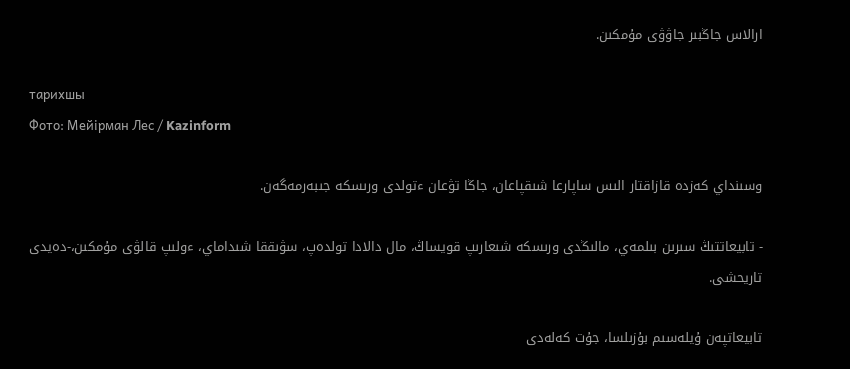ارالاس جاڭبىر جاۋۋى مۇمكىن.

тарихшы
Фото: Мейірман Лес / Kazinform

وسىنداي كەزدە قازاقتار الىس ساپارعا شىقپاعان، جاڭا تۋعان ءتولدى ورىسكە جىبەرمەگەن.

- تابيعاتتىڭ سىرىن بىلمەي، مالىڭدى ورىسكە شىعارىپ قويساڭ، مال دالادا تولدەپ، سۋىققا شىداماي، ءولىپ قالۋى مۇمكىن،-دەيدى تاريحشى.

تابيعاتپەن ۇيلەسىم بۇزىلسا، جۇت كەلەدى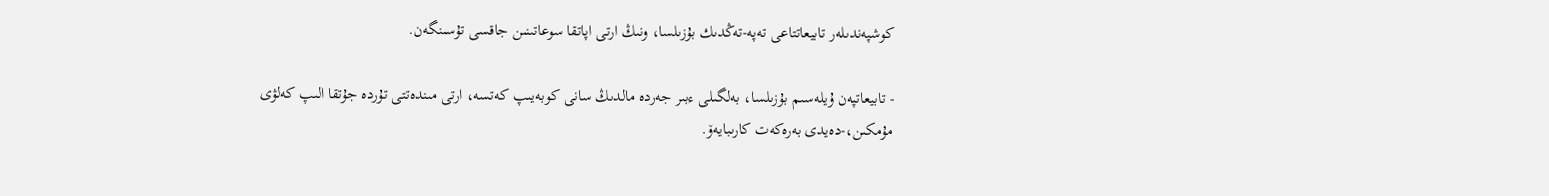كوشپەندىلەر تابيعاتتاعى تەپە-تەڭدىك بۇزىلسا، ونىڭ ارتى اپاتقا سوعاتىنىن جاقسى تۇسىنگەن.

- تابيعاتپەن ۇيلەسىم بۇزىلسا، بەلگىلى ءبىر جەردە مالدىڭ سانى كوبەيىپ كەتسە، ارتى مىندەتتى تۇردە جۇتقا الىپ كەلۋى مۇمكىن،-دەيدى بەرەكەت كارىبايەۆ.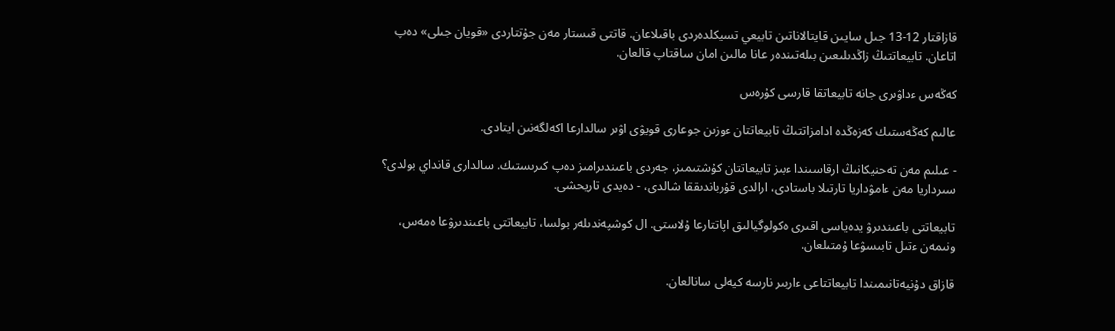قازاقتار 12-13 جىل سايىن قايتالاناتىن تابيعي تسيكلدەردى باقىلاعان. قاتتى قىستار مەن جۇتتاردى «قويان جىلى» دەپ اتاعان. تابيعاتتىڭ زاڭدىلىعىن بىلەتىندەر عانا مالىن امان ساقتاپ قالعان.

كەڭەس ءداۋىرى جانە تابيعاتقا قارسى كۇرەس

عالىم كەڭەستىك كەزەڭدە ادامزاتتىڭ تابيعاتتان ءوزىن جوعارى قويۋى اۋىر سالدارعا اكەلگەنىن ايتادى.

- عىلىم مەن تەحنيكانىڭ ارقاسىندا ءبىز تابيعاتتان كۇشتىمىز، جەردى باعىندىرامىز دەپ كىرىستىك. سالدارى قانداي بولدى؟ سىرداريا مەن ءامۋداريا تارتىلا باستادى، ارالدى قۇرباندىققا شالدى، - دەيدى تاريحشى.

تابيعاتتى باعىندىرۋ يدەياسى اقىرى ەكولوگيالىق اپاتتارعا ۇلاستى. ال كوشپەندىلەر بولسا، تابيعاتتى باعىندىرۋعا ەمەس، ونىمەن ءتىل تابىسۋعا ۇمتىلعان.

قازاق دۇنيەتانىمىندا تابيعاتتاعى ءاربىر نارسە كيەلى سانالعان.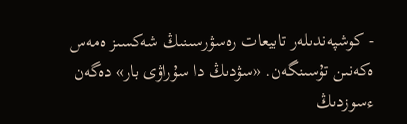- كوشپەندىلەر تابيعات رەسۋرسىنىڭ شەكسىز ەمەس ەكەنىن تۇسىنگەن. «سۋدىڭ دا سۇراۋى بار» دەگەن ءسوزدىڭ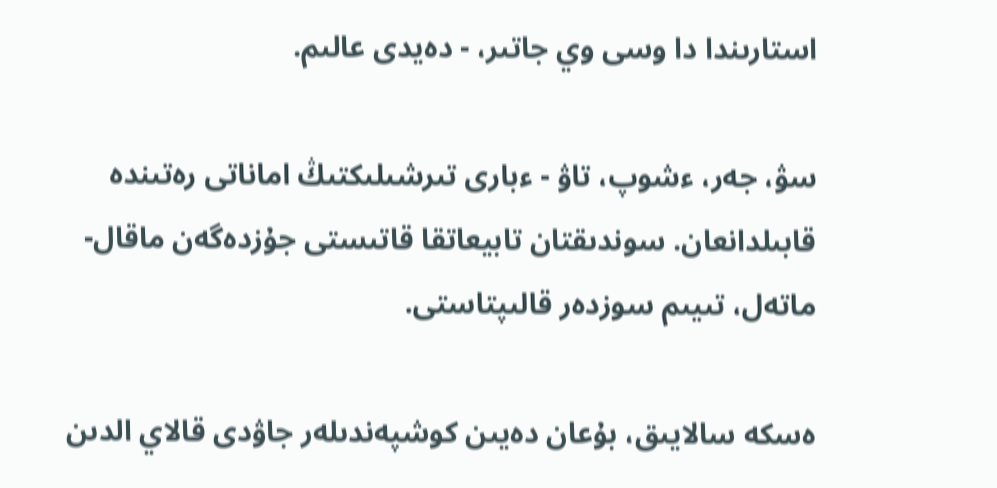استارىندا دا وسى وي جاتىر، - دەيدى عالىم.

سۋ، جەر، ءشوپ، تاۋ - ءبارى تىرشىلىكتىڭ اماناتى رەتىندە قابىلدانعان. سوندىقتان تابيعاتقا قاتىستى جۇزدەگەن ماقال- ماتەل، تىيىم سوزدەر قالىپتاستى.

ەسكە سالايىق، بۇعان دەيىن كوشپەندىلەر جاۋدى قالاي الدىن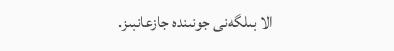الا بىلگەنى جونىندە جازعانبىز.